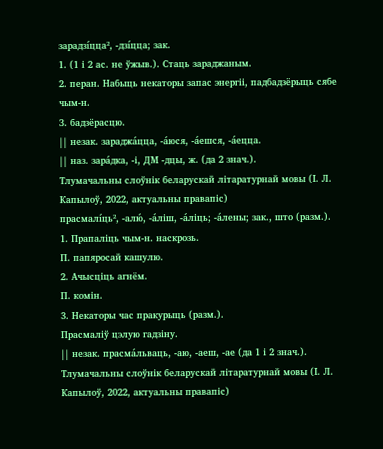зарадзі́цца², -дзі́цца; зак.
1. (1 і 2 ас. не ўжыв.). Стаць зараджаным.
2. перан. Набыць некаторы запас энергіі, падбадзёрыць сябе чым-н.
З. бадзёрасцю.
|| незак. зараджа́цца, -а́юся, -а́ешся, -а́ецца.
|| наз. зара́дка, -і, ДМ -дцы, ж. (да 2 знач.).
Тлумачальны слоўнік беларускай літаратурнай мовы (І. Л. Капылоў, 2022, актуальны правапіс)
прасмалі́ць², -алю́, -а́ліш, -а́ліць; -а́лены; зак., што (разм.).
1. Прапаліць чым-н. наскрозь.
П. папяросай кашулю.
2. Ачысціць агнём.
П. комін.
3. Некаторы час пракурыць (разм.).
Прасмаліў цэлую гадзіну.
|| незак. прасма́льваць, -аю, -аеш, -ае (да 1 і 2 знач.).
Тлумачальны слоўнік беларускай літаратурнай мовы (І. Л. Капылоў, 2022, актуальны правапіс)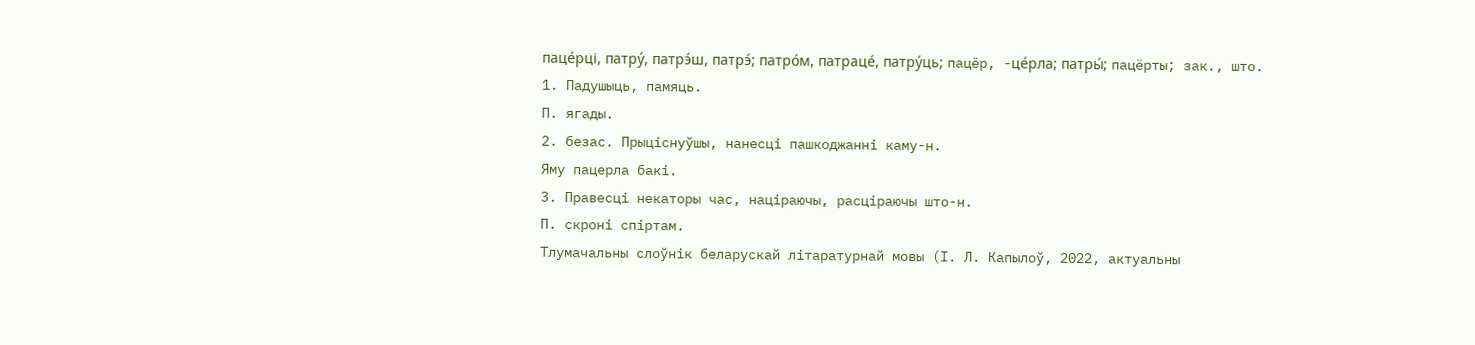паце́рці, патру́, патрэ́ш, патрэ́; патро́м, патраце́, патру́ць; пацёр, -це́рла; патры́; пацёрты; зак., што.
1. Падушыць, памяць.
П. ягады.
2. безас. Прыціснуўшы, нанесці пашкоджанні каму-н.
Яму пацерла бакі.
3. Правесці некаторы час, націраючы, расціраючы што-н.
П. скроні спіртам.
Тлумачальны слоўнік беларускай літаратурнай мовы (І. Л. Капылоў, 2022, актуальны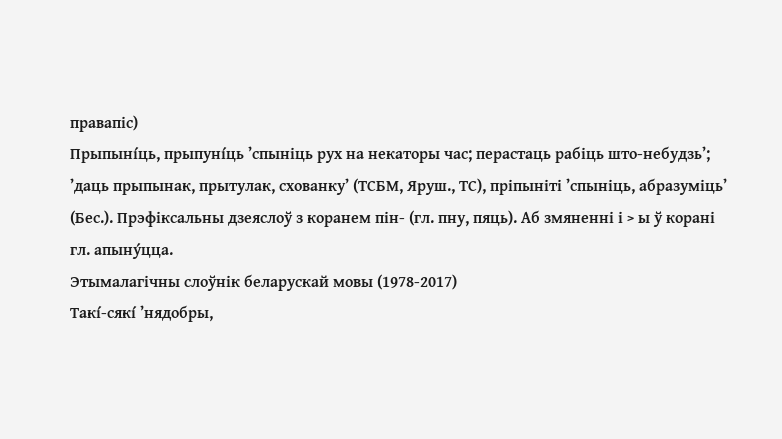правапіс)
Прыпыні́ць, прыпуні́ць ’спыніць рух на некаторы час; перастаць рабіць што-небудзь’; ’даць прыпынак, прытулак, схованку’ (ТСБМ, Яруш., ТС), пріпыніті ’спыніць, абразуміць’ (Бес.). Прэфіксальны дзеяслоў з коранем пін‑ (гл. пну, пяць). Аб змяненні і > ы ў корані гл. апыну́цца.
Этымалагічны слоўнік беларускай мовы (1978-2017)
Такі́-сякі́ ’нядобры,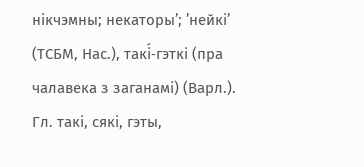нікчэмны; некаторы’; ’нейкі’ (ТСБМ, Нас.), такі́‑гэткі (пра чалавека з заганамі) (Варл.). Гл. такі, сякі, гэты,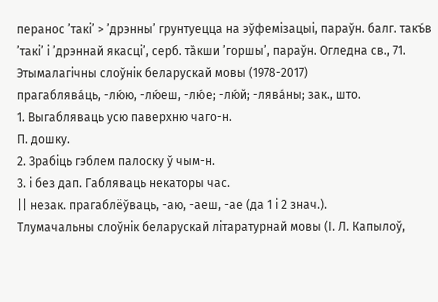перанос ’такі’ > ’дрэнны’ грунтуецца на эўфемізацыі, параўн. балг. такъ́в ’такі’ і ’дрэннай якасці’, серб. та̏кши ’горшы’, параўн. Огледна св., 71.
Этымалагічны слоўнік беларускай мовы (1978-2017)
прагаблява́ць, -лю́ю, -лю́еш, -лю́е; -лю́й; -лява́ны; зак., што.
1. Выгабляваць усю паверхню чаго-н.
П. дошку.
2. Зрабіць гэблем палоску ў чым-н.
3. і без дап. Габляваць некаторы час.
|| незак. прагаблёўваць, -аю, -аеш, -ае (да 1 і 2 знач.).
Тлумачальны слоўнік беларускай літаратурнай мовы (І. Л. Капылоў,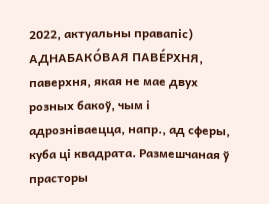2022, актуальны правапіс)
АДНАБАКО́ВАЯ ПАВЕ́РХНЯ,
паверхня, якая не мае двух розных бакоў, чым і адрозніваецца, напр., ад сферы, куба ці квадрата. Размешчаная ў прасторы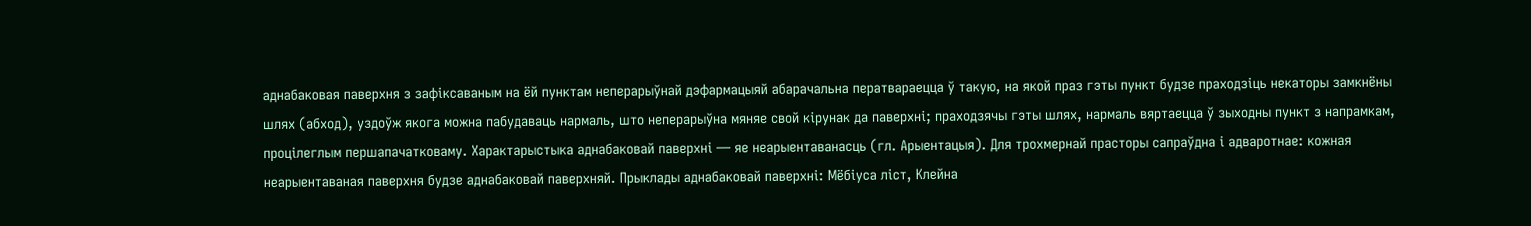аднабаковая паверхня з зафіксаваным на ёй пунктам неперарыўнай дэфармацыяй абарачальна ператвараецца ў такую, на якой праз гэты пункт будзе праходзіць некаторы замкнёны шлях (абход), уздоўж якога можна пабудаваць нармаль, што неперарыўна мяняе свой кірунак да паверхні; праходзячы гэты шлях, нармаль вяртаецца ў зыходны пункт з напрамкам, процілеглым першапачатковаму. Характарыстыка аднабаковай паверхні — яе неарыентаванасць (гл. Арыентацыя). Для трохмернай прасторы сапраўдна і адваротнае: кожная неарыентаваная паверхня будзе аднабаковай паверхняй. Прыклады аднабаковай паверхні: Мёбіуса ліст, Клейна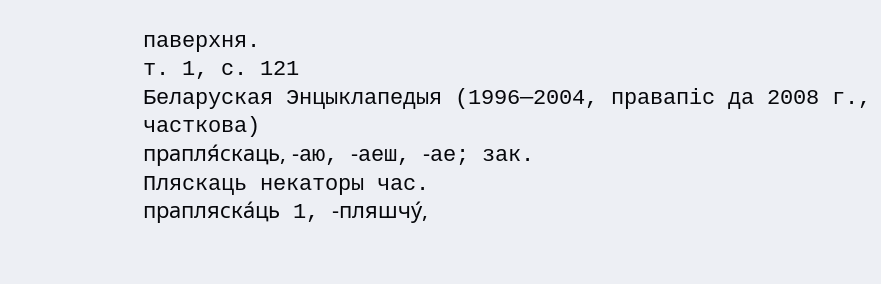паверхня.
т. 1, с. 121
Беларуская Энцыклапедыя (1996—2004, правапіс да 2008 г., часткова)
прапля́скаць, ‑аю, ‑аеш, ‑ае; зак.
Пляскаць некаторы час.
прапляска́ць 1, ‑пляшчу́,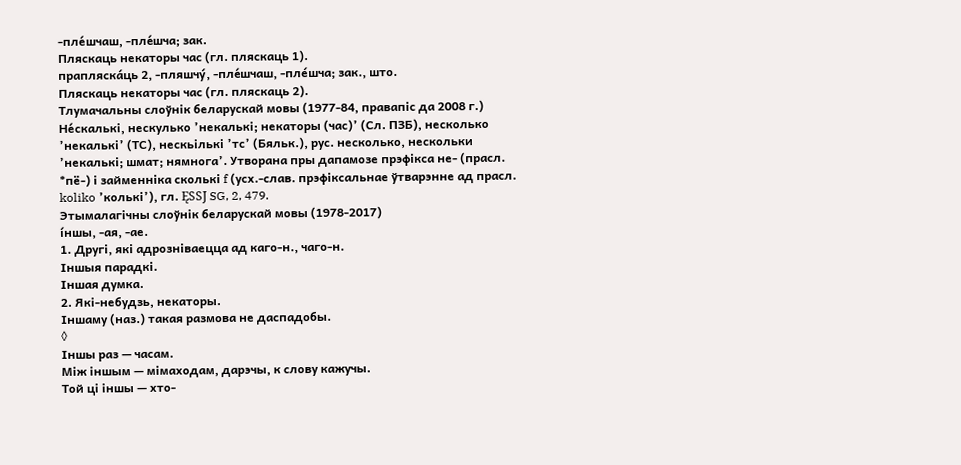‑пле́шчаш, ‑пле́шча; зак.
Пляскаць некаторы час (гл. пляскаць 1).
прапляска́ць 2, ‑пляшчу́, ‑пле́шчаш, ‑пле́шча; зак., што.
Пляскаць некаторы час (гл. пляскаць 2).
Тлумачальны слоўнік беларускай мовы (1977-84, правапіс да 2008 г.)
Не́скалькі, нескулько ’некалькі; некаторы (час)’ (Сл. ПЗБ), несколько ’некалькі’ (ТС), нескьількі ’тс’ (Бяльк.), рус. несколько, нескольки ’некалькі; шмат; нямнога’. Утворана пры дапамозе прэфікса не- (прасл. *пё‑) і займенніка сколькі f (усх.-слав. прэфіксальнае ўтварэнне ад прасл. koliko ’колькі’), гл. ĘSSJ SG, 2, 479.
Этымалагічны слоўнік беларускай мовы (1978-2017)
і́ншы, -ая, -ае.
1. Другі, які адрозніваецца ад каго-н., чаго-н.
Іншыя парадкі.
Іншая думка.
2. Які-небудзь, некаторы.
Іншаму (наз.) такая размова не даспадобы.
◊
Іншы раз — часам.
Між іншым — мімаходам, дарэчы, к слову кажучы.
Той ці іншы — хто-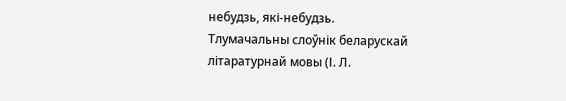небудзь, які-небудзь.
Тлумачальны слоўнік беларускай літаратурнай мовы (І. Л.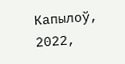Капылоў, 2022,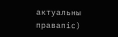актуальны правапіс)